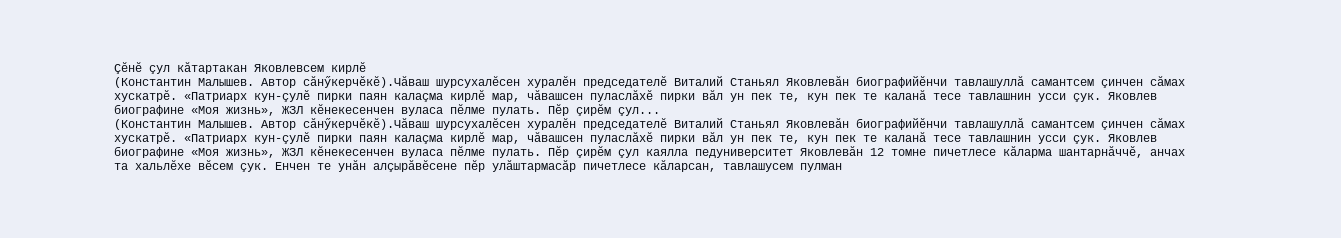Çӗнӗ çул кăтартакан Яковлевсем кирлӗ
(Константин Малышев. Автор сăнӳкерчӗкӗ).Чăваш шурсухалӗсен хуралӗн председателӗ Виталий Станьял Яковлевăн биографийӗнчи тавлашуллă самантсем çинчен сăмах хускатрӗ. «Патриарх кун-çулӗ пирки паян калаçма кирлӗ мар, чăвашсен пуласлăхӗ пирки вăл ун пек те, кун пек те каланă тесе тавлашнин усси çук. Яковлев биографине «Моя жизнь», ЖЗЛ кӗнекесенчен вуласа пӗлме пулать. Пӗр çирӗм çул...
(Константин Малышев. Автор сăнӳкерчӗкӗ).Чăваш шурсухалӗсен хуралӗн председателӗ Виталий Станьял Яковлевăн биографийӗнчи тавлашуллă самантсем çинчен сăмах хускатрӗ. «Патриарх кун-çулӗ пирки паян калаçма кирлӗ мар, чăвашсен пуласлăхӗ пирки вăл ун пек те, кун пек те каланă тесе тавлашнин усси çук. Яковлев биографине «Моя жизнь», ЖЗЛ кӗнекесенчен вуласа пӗлме пулать. Пӗр çирӗм çул каялла педуниверситет Яковлевăн 12 томне пичетлесе кăларма шантарнăччӗ, анчах та хальлӗхе вӗсем çук. Енчен те унăн алçырăвӗсене пӗр улăштармасăр пичетлесе кăларсан, тавлашусем пулман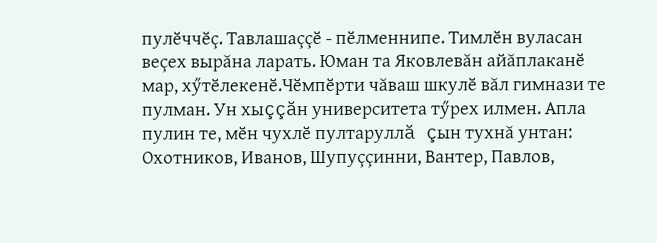пулӗччӗç. Тавлашаççӗ - пӗлменнипе. Тимлӗн вуласан веçех вырăна ларать. Юман та Яковлевăн айăплаканӗ мар, хӳтӗлекенӗ.Чӗмпӗрти чăваш шкулӗ вăл гимнази те пулман. Ун хыççăн университета тӳрех илмен. Апла пулин те, мӗн чухлӗ пултаруллă çын тухнă унтан: Охотников, Иванов, Шупуççинни, Вантер, Павлов,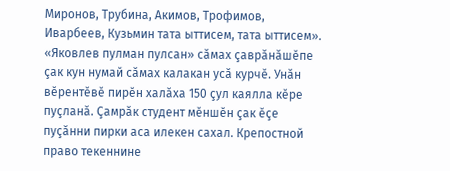Миронов, Трубина, Акимов, Трофимов, Иварбеев, Кузьмин тата ыттисем, тата ыттисем».
«Яковлев пулман пулсан» сăмах çаврăнăшӗпе çак кун нумай сăмах калакан усă курчӗ. Унăн вӗрентӗвӗ пирӗн халăха 150 çул каялла кӗре пуçланă. Çамрăк студент мӗншӗн çак ӗçе пуçăнни пирки аса илекен сахал. Крепостной право текеннине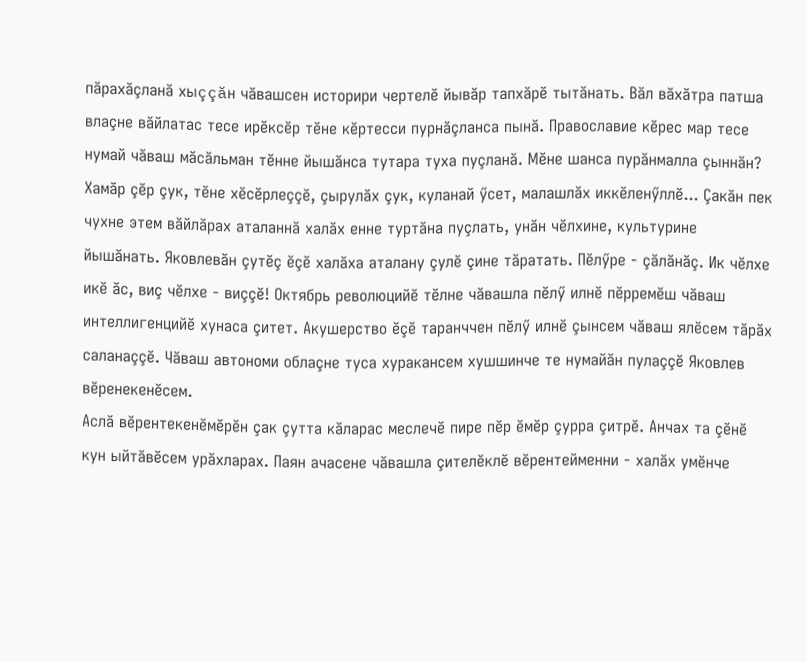пăрахăçланă хыççăн чăвашсен историри чертелӗ йывăр тапхăрӗ тытăнать. Вăл вăхăтра патша влаçне вăйлатас тесе ирӗксӗр тӗне кӗртесси пурнăçланса пынă. Православие кӗрес мар тесе нумай чăваш мăсăльман тӗнне йышăнса тутара туха пуçланă. Мӗне шанса пурăнмалла çыннăн? Хамăр çӗр çук, тӗне хӗсӗрлеççӗ, çырулăх çук, куланай ӳсет, малашлăх иккӗленӳллӗ... Çакăн пек чухне этем вăйлăрах аталаннă халăх енне туртăна пуçлать, унăн чӗлхине, культурине йышăнать. Яковлевăн çутӗç ӗçӗ халăха аталану çулӗ çине тăратать. Пӗлӳре - çăлăнăç. Ик чӗлхе икӗ ăс, виç чӗлхе - виççӗ! Октябрь революцийӗ тӗлне чăвашла пӗлӳ илнӗ пӗрремӗш чăваш интеллигенцийӗ хунаса çитет. Акушерство ӗçӗ таранччен пӗлӳ илнӗ çынсем чăваш ялӗсем тăрăх саланаççӗ. Чăваш автономи облаçне туса хуракансем хушшинче те нумайăн пулаççӗ Яковлев вӗренекенӗсем.
Аслă вӗрентекенӗмӗрӗн çак çутта кăларас меслечӗ пире пӗр ӗмӗр çурра çитрӗ. Анчах та çӗнӗ кун ыйтăвӗсем урăхларах. Паян ачасене чăвашла çителӗклӗ вӗрентейменни - халăх умӗнче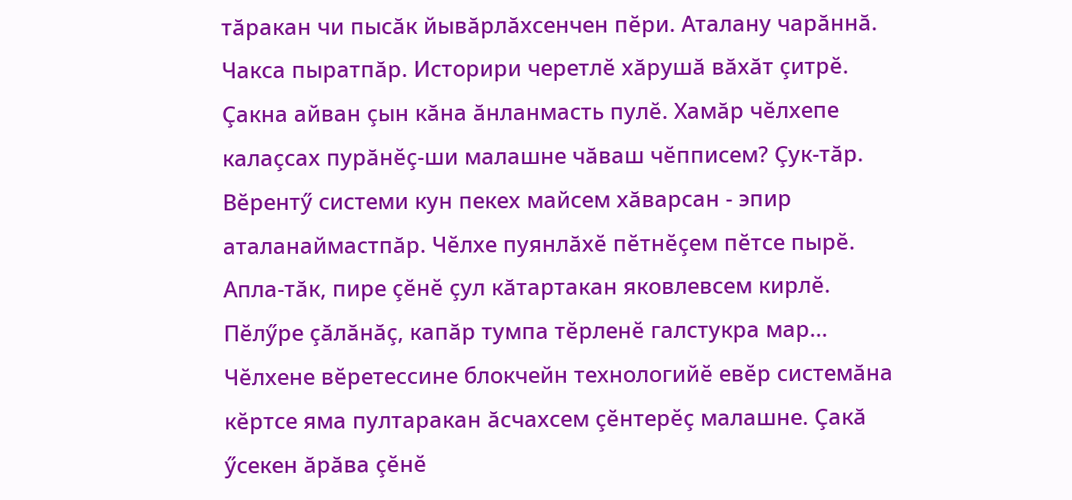тăракан чи пысăк йывăрлăхсенчен пӗри. Аталану чарăннă. Чакса пыратпăр. Историри черетлӗ хăрушă вăхăт çитрӗ. Çакна айван çын кăна ăнланмасть пулӗ. Хамăр чӗлхепе калаçсах пурăнӗç-ши малашне чăваш чӗпписем? Çук-тăр. Вӗрентӳ системи кун пекех майсем хăварсан - эпир аталанаймастпăр. Чӗлхе пуянлăхӗ пӗтнӗçем пӗтсе пырӗ. Апла-тăк, пире çӗнӗ çул кăтартакан яковлевсем кирлӗ. Пӗлӳре çăлăнăç, капăр тумпа тӗрленӗ галстукра мар... Чӗлхене вӗретессине блокчейн технологийӗ евӗр системăна кӗртсе яма пултаракан ăсчахсем çӗнтерӗç малашне. Çакă ӳсекен ăрăва çӗнӗ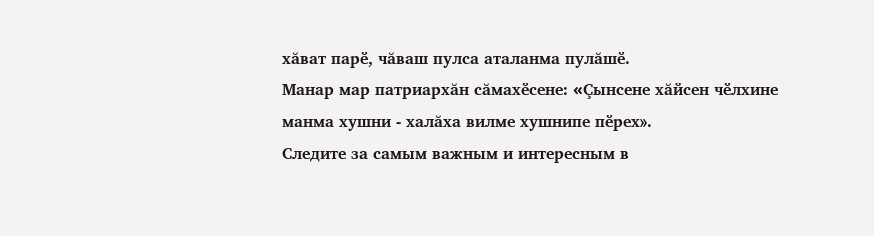хăват парӗ, чăваш пулса аталанма пулăшӗ.
Манар мар патриархăн сăмахӗсене: «Çынсене хăйсен чӗлхине манма хушни - халăха вилме хушнипе пӗрех».
Следите за самым важным и интересным в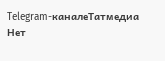Telegram-каналеТатмедиа
Нет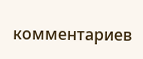комментариев